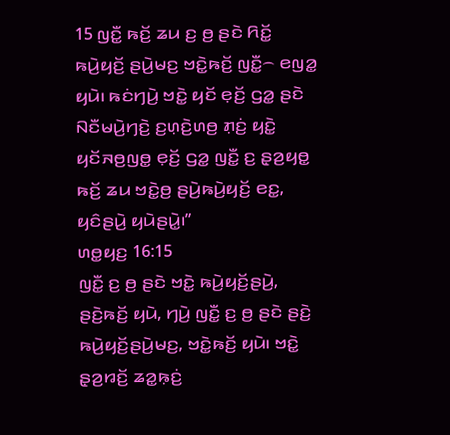15 ꤜꤢꤪ꤭ ꤒꤢꤩ꤬ ꤘꤣ ꤢ꤬ ꤥ꤬ ꤔꤢꤧ ꤖꤢꤩ꤭ ꤒꤣꤧ꤬ꤟꤢꤩ꤬ ꤔꤣꤧ꤬ꤗꤢ꤬ ꤠꤢꤧ꤭ꤒꤢꤩ꤬ ꤜꤢꤪ꤭꤮ ꤕꤜꤤ꤭ ꤟꤣꤧ꤯ ꤒꤢꤦꤚꤣꤧ꤬ ꤠꤢꤧ꤭ ꤟꤢꤩ ꤕ꤫ꤢꤩ꤬ ꤞꤤ꤭ ꤔꤢꤧ ꤡꤢꤪꤗꤣꤧ꤬ꤚꤢꤧ꤬ ꤢ꤬ꤛ꤫ꤢꤧ꤬ꤛꤥ꤬ ꤊ꤫ꤢꤦ꤬ ꤟꤢꤧ꤭ ꤟꤢꤩꤏꤥ꤬ꤜꤥ꤭ ꤕ꤫ꤢꤩ꤬ ꤞꤤ꤭ ꤜꤢꤪ꤭ ꤢ꤬ ꤔ꤫ꤤ꤬ꤟꤥ꤭ ꤒꤢꤩ꤬ ꤘꤣ ꤠꤢꤧ꤭ꤥ꤬ ꤔꤣꤧ꤬ꤒꤣꤧ꤬ꤟꤢꤩ꤬ ꤕꤢ꤭, ꤟꤢꤨꤔꤣꤧ꤬ ꤟꤣꤧꤔꤣꤧ꤭꤯”
ꤛꤥ꤭ꤟꤢ꤬ 16:15
ꤜꤢꤪ꤭ ꤢ꤬ ꤥ꤬ ꤔꤢꤧ ꤠꤢꤧ꤭ ꤒꤣꤧ꤬ꤟꤢꤩ꤬ꤔꤣꤧ꤬, ꤔꤢꤧ꤬ꤒꤢꤩ꤬ ꤟꤣꤧ, ꤚꤣꤧ꤬ ꤜꤢꤪ꤭ ꤢ꤬ ꤥ꤬ ꤔꤢꤧ ꤔꤢꤧ꤬ ꤒꤣꤧ꤬ꤟꤢꤩ꤬ꤔꤣꤧ꤬ꤗꤢ꤬, ꤠꤢꤧ꤭ꤒꤢꤩ꤬ ꤟꤣꤧ꤯ ꤠꤢꤧ꤭ ꤔ꤫ꤤ꤬ꤙꤢꤩ꤬ ꤘꤤ꤭ꤒ꤫ꤢꤦ꤬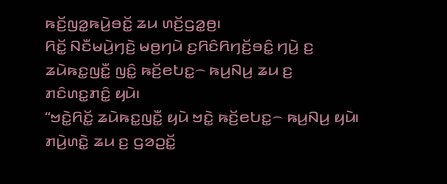ꤒꤢꤩ꤬ꤜꤤ꤭ꤒꤣꤧ꤬ꤋꤢꤩ꤭ ꤘꤣ ꤛꤢꤩ꤬ꤞꤤ꤭ꤥ꤬꤯
ꤖꤢꤩ꤭ ꤡꤢꤪꤗꤣꤧ꤬ꤚꤢꤧ꤬ ꤗꤥ꤬ꤚꤣꤧ ꤢ꤬ꤖꤢꤨꤖꤚꤢꤩ꤬ꤋꤢꤨ꤭ ꤚꤣꤧ꤬ ꤢ꤬ ꤘꤣꤧꤒꤢ꤭ꤜꤢꤪ꤭ ꤜꤢꤨ꤭ ꤒꤢꤩ꤬ꤕꤝꤢ꤭꤮ ꤒꤣ꤬ꤡꤣ꤬ ꤘꤣ ꤢ꤬ ꤊꤢꤨꤛꤢ꤭ꤊꤢꤨ꤭ ꤟꤣꤧ꤯
“ꤠꤢꤧ꤭ꤖꤢꤩ꤭ ꤘꤣꤧꤒꤢ꤭ꤜꤢꤪ꤭ ꤟꤣꤧ ꤠꤢꤧ꤭ ꤒꤢꤩ꤬ꤕꤝꤢ꤭꤮ ꤒꤣ꤬ꤡꤣ꤬ ꤟꤣꤧ꤯ ꤊꤣꤧ꤬ꤛꤢꤧ꤭ ꤘꤣ ꤢ꤬ ꤞꤤꤑꤢꤩ꤭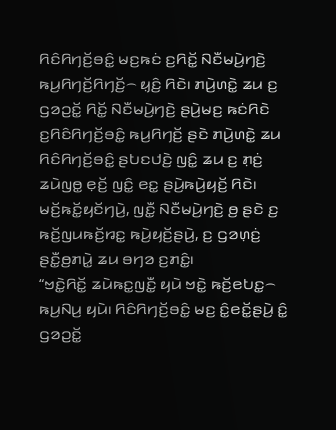ꤖꤢꤨꤖꤚꤢꤩ꤬ꤋꤢꤨ꤭ ꤗꤢ꤬ꤒꤢꤦ ꤢ꤬ꤖꤢꤩ꤭ ꤡꤢꤪꤗꤣꤧ꤬ꤚꤢꤧ꤬ ꤒꤣ꤬ꤖꤚꤢꤩ꤬ꤖꤚꤢꤩ꤬꤮ ꤟ꤫ꤢꤨ꤬ ꤖꤢꤧ꤯ ꤊꤣꤧ꤬ꤛꤢꤧ꤭ ꤘꤣ ꤢ꤬ ꤞꤤꤑꤢꤩ꤭ ꤖꤢꤩ꤭ ꤡꤢꤪꤗꤣꤧ꤬ꤚꤢꤧ꤬ ꤔꤣꤧ꤬ꤗꤢ꤬ ꤒꤢꤦꤖꤢꤧ ꤢ꤬ꤖꤢꤨꤖꤚꤢꤩ꤬ꤋꤢꤨ꤭ ꤒꤣ꤬ꤖꤚꤢꤩ꤬ ꤔꤢꤧ ꤊꤣꤧ꤬ꤛꤢꤧ꤭ ꤘꤣ ꤖꤢꤨꤖꤚꤢꤩ꤬ꤋꤢꤨ꤭ ꤔꤝꤢꤓꤢꤧ꤬ ꤜꤢꤨ꤭ ꤘꤣ ꤢ꤬ ꤊ꤫ꤢꤦ꤬ ꤘꤣꤧꤜꤥ꤭ ꤕ꤫ꤢꤩ꤬ ꤜꤢꤨ꤭ ꤕꤢ꤭ ꤔꤣꤧ꤬ꤒꤣꤧ꤬ꤟꤢꤩ꤬ ꤖꤢꤧ꤯
ꤗꤢꤩ꤬ꤒꤢꤩ꤭ꤟꤢꤩꤚꤣꤧ꤬, ꤜꤢꤪ꤭ ꤡꤢꤪꤗꤣꤧ꤬ꤚꤢꤧ꤬ ꤥ꤬ ꤔꤢꤧ ꤢ꤬ ꤒꤢꤩ꤬ꤜꤣꤒꤢꤩ꤬ꤙꤢ꤭ ꤒꤣꤧ꤬ꤟꤢꤩ꤬ꤔꤣꤧ꤬, ꤢ꤬ ꤞꤤꤛ꤫ꤢꤦ꤬ ꤔꤢꤪ꤭ꤥ꤬ꤊꤣꤧ꤭ ꤘꤣ ꤋꤚꤤ ꤢ꤬ꤊꤢꤨ꤭꤯
“ꤠꤢꤧ꤭ꤖꤢꤩ꤭ ꤘꤣꤧꤒꤢ꤭ꤜꤢꤪ꤭ ꤟꤣꤧ ꤠꤢꤧ꤭ ꤒꤢꤩ꤬ꤕꤝꤢ꤭꤮ ꤒꤣ꤬ꤡꤣ꤬ ꤟꤣꤧ꤯ ꤖꤢꤨꤖꤚꤢꤩ꤬ꤋꤢꤨ꤭ ꤗꤢ꤬ ꤢꤨ꤭ꤕꤢꤩ꤭ꤔꤣꤧ꤬ ꤢꤨ꤭ ꤞꤤꤑꤢꤩ꤭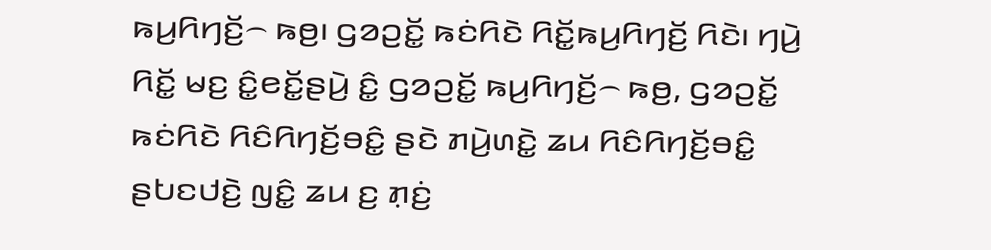ꤒꤣ꤬ꤖꤚꤢꤩ꤬꤮ ꤒꤥ꤬꤯ ꤞꤤꤑꤢꤩ꤭ ꤒꤢꤦꤖꤢꤧ ꤖꤢꤩ꤭ꤒꤣ꤬ꤖꤚꤢꤩ꤬ ꤖꤢꤧ꤯ ꤚꤣꤧ꤬ ꤖꤢꤩ꤭ ꤗꤢ꤬ ꤢꤨ꤭ꤕꤢꤩ꤭ꤔꤣꤧ꤬ ꤢꤨ꤭ ꤞꤤꤑꤢꤩ꤭ ꤒꤣ꤬ꤖꤚꤢꤩ꤬꤮ ꤒꤥ꤬, ꤞꤤꤑꤢꤩ꤭ ꤒꤢꤦꤖꤢꤧ ꤖꤢꤨꤖꤚꤢꤩ꤬ꤋꤢꤨ꤭ ꤔꤢꤧ ꤊꤣꤧ꤬ꤛꤢꤧ꤭ ꤘꤣ ꤖꤢꤨꤖꤚꤢꤩ꤬ꤋꤢꤨ꤭ ꤔꤝꤢꤓꤢꤧ꤬ ꤜꤢꤨ꤭ ꤘꤣ ꤢ꤬ ꤊ꤫ꤢꤦ꤬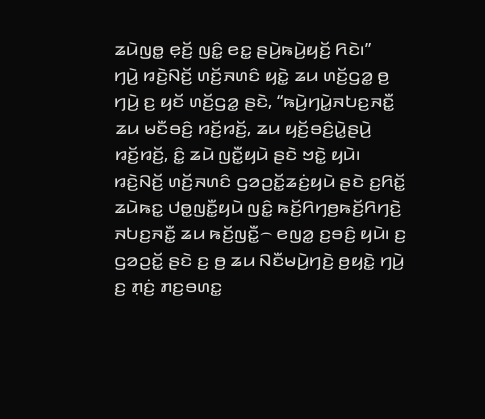ꤘꤣꤧꤜꤥ꤭ ꤕ꤫ꤢꤩ꤬ ꤜꤢꤨ꤭ ꤕꤢ꤭ ꤔꤣꤧ꤬ꤒꤣꤧ꤬ꤟꤢꤩ꤬ ꤖꤢꤧ꤯”
ꤚꤣꤧ꤬ ꤙꤢꤧ꤬ꤡꤢꤩ꤬ ꤛꤢꤩ꤬ꤏꤛꤢꤨ ꤟꤢꤧ꤭ ꤘꤣ ꤛꤢꤩ꤬ꤞꤤ꤭ ꤥ꤬ ꤚꤣꤧ꤬ ꤢ꤬ ꤟꤢꤩ ꤛꤢꤩ꤬ꤞꤤ꤭ ꤔꤢꤧ, “ꤒꤣꤧ꤬ꤚꤣꤧ꤭ꤏꤝꤢ꤬ꤏꤢꤪ꤭ ꤘꤣ ꤗꤢꤪꤋꤢꤨ꤬ ꤙꤢꤩ꤬ꤙꤢꤩ꤬, ꤘꤣ ꤟꤢꤩ꤬ꤋꤢꤨ꤬ꤣꤧ꤭ꤔꤣꤧ꤬ ꤙꤢꤩ꤬ꤙꤢꤩ꤬, ꤢꤨ꤭ ꤘꤣꤧ ꤜꤢꤪ꤭ꤟꤣꤧ ꤔꤢꤧ ꤠꤢꤧ꤭ ꤟꤣꤧ꤯
ꤙꤢꤧ꤬ꤡꤢꤩ꤬ ꤛꤢꤩ꤬ꤏꤛꤢꤨ ꤞꤤꤑꤢꤩ꤭ꤘꤢꤦ꤬ꤟꤣꤧ ꤔꤢꤧ ꤢ꤬ꤖꤢꤩ꤭ ꤘꤣꤧꤒꤢ꤭ ꤓꤥ꤭ꤜꤢꤪ꤭ꤟꤣꤧ ꤜꤢꤨ꤭ ꤒꤢꤩ꤬ꤖꤚꤥ꤬ꤒꤢꤩ꤬ꤖꤚꤢꤧ꤬ ꤏꤝꤢ꤬ꤏꤢꤪ꤭ ꤘꤣ ꤒꤢꤩ꤬ꤜꤢꤪ꤭꤮ ꤕꤜꤤ꤭ ꤢ꤬ꤋꤢꤨ꤬ ꤟꤣꤧ꤯ ꤢ꤬ ꤞꤤꤑꤢꤩ꤭ ꤔꤢꤧ ꤢ꤬ ꤥ꤬ ꤘꤣ ꤡꤢꤪꤗꤣꤧ꤬ꤚꤢꤧ꤬ ꤥ꤬ꤟꤢꤧ꤭ ꤚꤣꤧ꤬ ꤢ꤬ ꤊ꤫ꤢꤦ꤬ ꤊꤢ꤬ꤋꤛꤢ꤭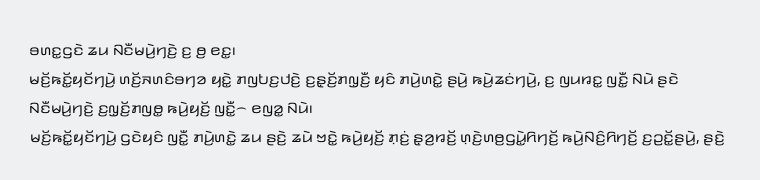ꤋꤛꤢ꤭ꤞꤢꤧ ꤘꤣ ꤡꤢꤪꤗꤣꤧ꤬ꤚꤢꤧ꤬ ꤢ꤬ ꤥ꤬ ꤕꤢ꤭꤯
ꤗꤢꤩ꤬ꤒꤢꤩ꤭ꤟꤢꤩꤚꤣꤧ꤬ ꤛꤢꤩ꤬ꤏꤛꤢꤨꤋꤚꤤ ꤟꤢꤧ꤭ ꤊꤜꤝꤢ꤬ꤓꤢꤧ꤬ ꤢ꤬ꤔ꤫ꤢꤩ꤬ꤊꤜ꤫ꤢꤪ꤬ ꤟꤢꤨ ꤊꤣꤧ꤬ꤛꤢꤧ꤭ ꤔꤣꤧ꤬ ꤒꤣꤧ꤬ꤘꤢꤦꤚꤣꤧ꤬, ꤢ꤬ ꤜꤣꤙꤢ꤭ ꤜꤢꤪ꤭ ꤡꤣꤧ ꤔꤢꤧ ꤡꤢꤪꤗꤣꤧ꤬ꤚꤢꤧ꤬ ꤢ꤬ꤜ꤫ꤢꤩ꤬ꤊꤜꤥ꤭ ꤒꤣꤧ꤬ꤟꤢꤩ꤬ ꤜꤢꤪ꤭꤮ ꤕꤜꤤ꤭ ꤡꤣꤧ꤯
ꤗꤢꤩ꤬ꤒꤢꤩ꤭ꤟꤢꤩꤚꤣꤧ꤬ ꤞꤢꤧꤟꤢꤨ ꤜꤢꤪ꤭ ꤊꤣꤧ꤬ꤛꤢꤧ꤭ ꤘꤣ ꤔꤢꤧ꤬ ꤘꤣꤧ ꤠꤢꤧ꤭ ꤒꤣꤧ꤬ꤟꤢꤩ꤬ ꤊ꤫ꤢꤦ꤬ ꤔ꤫ꤤ꤬ꤙꤢꤩ꤬ ꤛ꤫ꤢꤧ꤬ꤛꤥ꤬ꤞꤣꤧ꤭ꤖꤚꤢꤩ꤬ ꤒꤣꤧ꤬ꤡꤢꤨ꤬ꤖꤚꤢꤩ꤬ ꤢ꤬ꤑꤢꤩ꤭ꤔꤣꤧ꤬, ꤔꤢꤧ꤬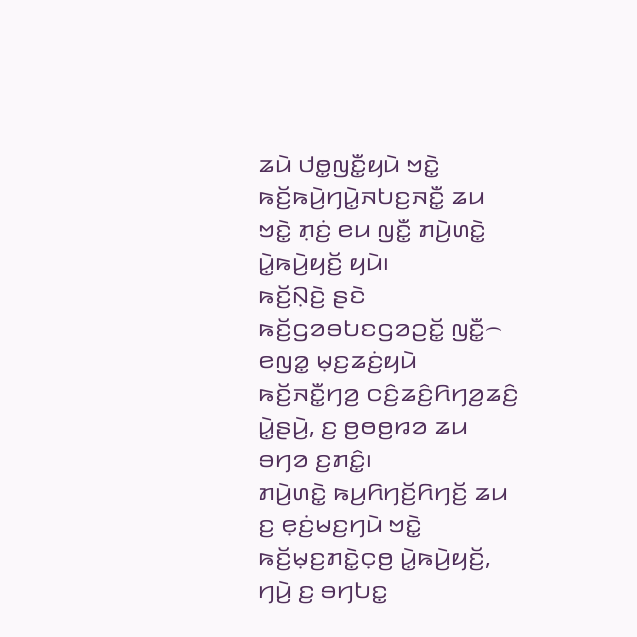ꤘꤣꤧ ꤓꤥ꤭ꤜꤢꤪ꤭ꤟꤣꤧ ꤠꤢꤧ꤭ ꤒꤢꤩ꤬ꤒꤣꤧ꤬ꤚꤣꤧ꤭ꤏꤝꤢ꤬ꤏꤢꤪ꤭ ꤘꤣ ꤠꤢꤧ꤭ ꤊ꤫ꤢꤦ꤬ ꤕꤣ ꤜꤢꤪ꤭ ꤊꤣꤧ꤬ꤛꤢꤧ꤭ ꤣꤧ꤭ꤒꤣꤧ꤬ꤟꤢꤩ꤬ ꤟꤣꤧ꤯
ꤒꤢꤩ꤬ꤡ꤫ꤢꤧ꤬ ꤔꤢꤧ ꤒꤢꤩ꤬ꤞꤤꤋꤝꤢꤞꤤꤑꤢꤩ꤭ ꤜꤢꤪ꤭꤮ ꤕꤜꤤ꤭ ꤗ꤫ꤢ꤬ꤘꤢꤦ꤬ꤟꤣꤧ ꤒꤢꤩ꤬ꤏꤢꤪ꤭ꤚꤤ꤬ ꤍꤢꤨ꤬ꤘꤢꤨ꤬ꤖꤚꤤ꤬ꤘꤢꤨ꤬ ꤣꤧ꤭ꤔꤣꤧ꤬, ꤢ꤬ ꤥ꤬ꤥꤥ꤬ꤙꤤ ꤘꤣ ꤋꤚꤤ ꤢ꤬ꤊꤢꤨ꤭꤯
ꤊꤣꤧ꤬ꤛꤢꤧ꤭ ꤒꤣ꤬ꤖꤚꤢꤩ꤬ꤖꤚꤢꤩ꤬ ꤘꤣ ꤢ꤬ ꤕ꤫ꤢꤦ꤬ꤗꤢ꤬ꤚꤣꤧ ꤠꤢꤧ꤭ ꤒꤢꤩ꤬ꤗ꤫ꤢ꤬ꤊꤢꤧ꤭ꤍ꤫ꤥ꤬ ꤣꤧ꤭ꤒꤣꤧ꤬ꤟꤢꤩ꤬, ꤚꤣꤧ꤬ ꤢ꤬ ꤋꤚꤝꤢ꤭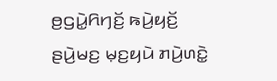ꤥ꤬ꤞꤣꤧ꤭ꤖꤚꤢꤩ꤬ ꤒꤣꤧ꤬ꤟꤢꤩ꤬ ꤔꤣꤧ꤬ꤗꤢ꤬ ꤗ꤫ꤢ꤬ꤟꤣꤧ ꤊꤣꤧ꤬ꤛꤢꤧ꤭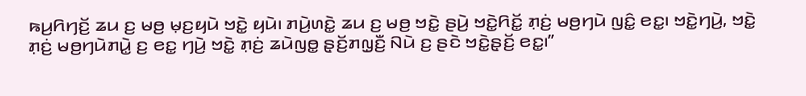ꤒꤣ꤬ꤖꤚꤢꤩ꤬ ꤘꤣ ꤢ꤬ ꤗꤥ꤬ ꤗ꤫ꤢ꤬ꤟꤣꤧ ꤠꤢꤧ꤭ ꤟꤣꤧ꤯ ꤊꤣꤧ꤬ꤛꤢꤧ꤭ ꤘꤣ ꤢ꤬ ꤗꤥ꤬ ꤠꤢꤧ꤭ ꤔꤣꤧ꤬ ꤠꤢꤧ꤭ꤖꤢꤩ꤭ ꤊ꤫ꤢꤦ꤬ ꤗꤥ꤬ꤚꤣꤧ ꤜꤢꤨ꤭ ꤕꤢ꤭꤯ ꤠꤢꤧ꤭ꤚꤣꤧ꤬, ꤠꤢꤧ꤭ ꤊ꤫ꤢꤦ꤬ ꤗꤥ꤬ꤚꤣꤧꤊꤣꤧ꤭ ꤢ꤬ ꤕꤢ꤭ ꤚꤣꤧ꤬ ꤠꤢꤧ꤭ ꤊ꤫ꤢꤦ꤬ ꤘꤣꤧꤜꤥ꤭ ꤔ꤫ꤢꤩ꤬ꤊꤜ꤫ꤢꤪ꤬ ꤡꤣꤧ ꤢ꤬ ꤔꤢꤧ ꤠꤢꤧ꤭ꤔ꤫ꤢꤩ꤬ ꤕꤢ꤭꤯”